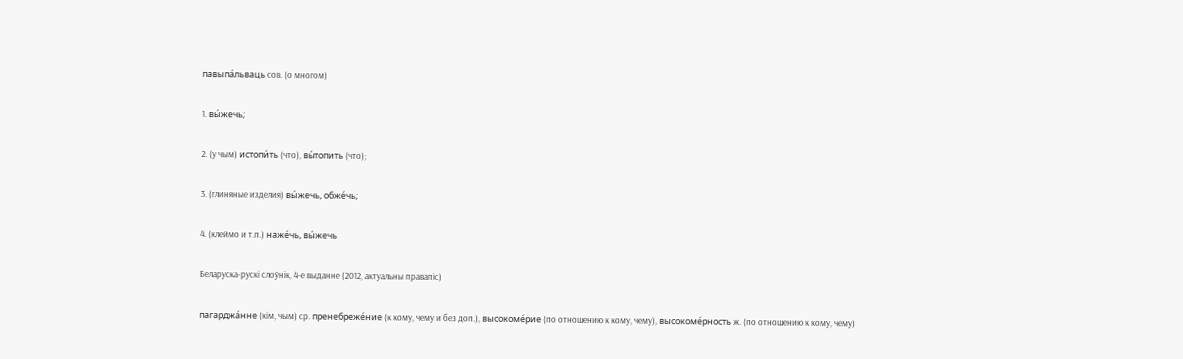павыпа́льваць сов. (о многом)

1. вы́жечь;

2. (у чым) истопи́ть (что), вы́топить (что);

3. (глиняные изделия) вы́жечь, обже́чь;

4. (клеймо и т.п.) наже́чь, вы́жечь

Беларуска-рускі слоўнік, 4-е выданне (2012, актуальны правапіс)

пагарджа́нне (кім, чым) ср. пренебреже́ние (к кому, чему и без доп.), высокоме́рие (по отношению к кому, чему), высокоме́рность ж. (по отношению к кому, чему)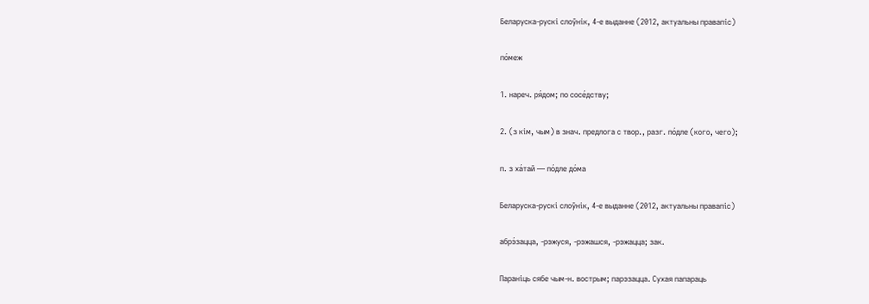Беларуска-рускі слоўнік, 4-е выданне (2012, актуальны правапіс)

по́меж

1. нареч. ря́дом; по сосе́дству;

2. (з кім, чым) в знач. предлога с твор., разг. по́дле (кого, чего);

п. з ха́тай — по́дле до́ма

Беларуска-рускі слоўнік, 4-е выданне (2012, актуальны правапіс)

абрэ́зацца, ‑рэжуся, ‑рэжашся, ‑рэжацца; зак.

Параніць сябе чым‑н. вострым; парэзацца. Сухая папараць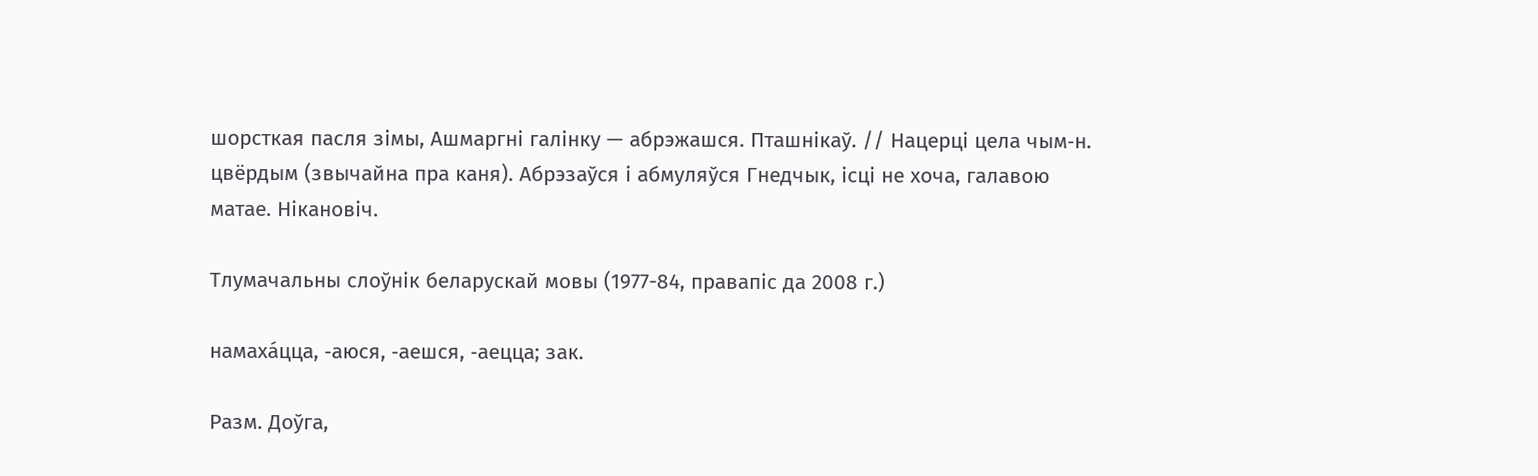шорсткая пасля зімы, Ашмаргні галінку — абрэжашся. Пташнікаў. // Нацерці цела чым‑н. цвёрдым (звычайна пра каня). Абрэзаўся і абмуляўся Гнедчык, ісці не хоча, галавою матае. Нікановіч.

Тлумачальны слоўнік беларускай мовы (1977-84, правапіс да 2008 г.)

намаха́цца, ‑аюся, ‑аешся, ‑аецца; зак.

Разм. Доўга,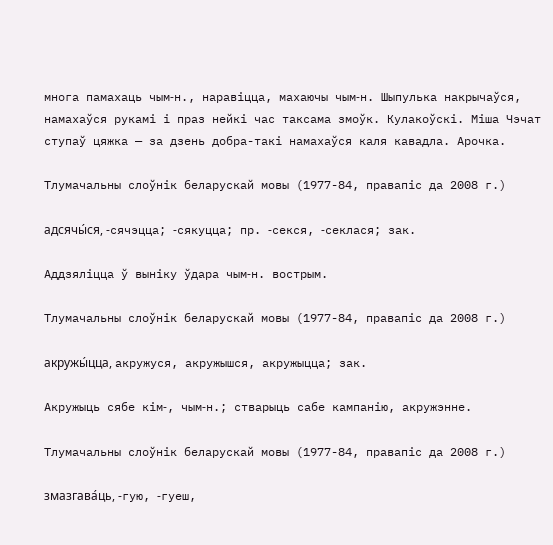многа памахаць чым‑н., наравіцца, махаючы чым‑н. Шыпулька накрычаўся, намахаўся рукамі і праз нейкі час таксама змоўк. Кулакоўскі. Міша Чэчат ступаў цяжка — за дзень добра-такі намахаўся каля кавадла. Арочка.

Тлумачальны слоўнік беларускай мовы (1977-84, правапіс да 2008 г.)

адсячы́ся, ‑сячэцца; ‑сякуцца; пр. ‑секся, ‑секлася; зак.

Аддзяліцца ў выніку ўдара чым‑н. вострым.

Тлумачальны слоўнік беларускай мовы (1977-84, правапіс да 2008 г.)

акружы́цца, акружуся, акружышся, акружыцца; зак.

Акружыць сябе кім‑, чым‑н.; стварыць сабе кампанію, акружэнне.

Тлумачальны слоўнік беларускай мовы (1977-84, правапіс да 2008 г.)

змазгава́ць, ‑гую, ‑гуеш,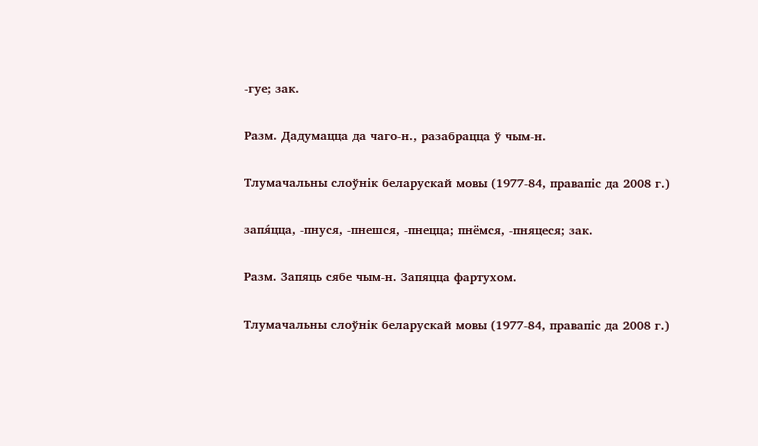‑гуе; зак.

Разм. Дадумацца да чаго‑н., разабрацца ў чым‑н.

Тлумачальны слоўнік беларускай мовы (1977-84, правапіс да 2008 г.)

запя́цца, ‑пнуся, ‑пнешся, ‑пнецца; пнёмся, ‑пняцеся; зак.

Разм. Запяць сябе чым‑н. Запяцца фартухом.

Тлумачальны слоўнік беларускай мовы (1977-84, правапіс да 2008 г.)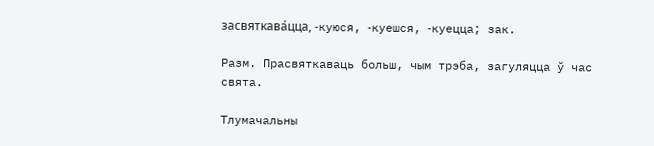засвяткава́цца, ‑куюся, ‑куешся, ‑куецца; зак.

Разм. Прасвяткаваць больш, чым трэба, загуляцца ў час свята.

Тлумачальны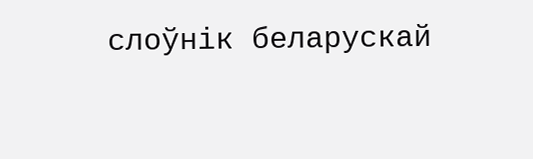слоўнік беларускай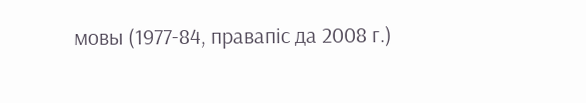мовы (1977-84, правапіс да 2008 г.)